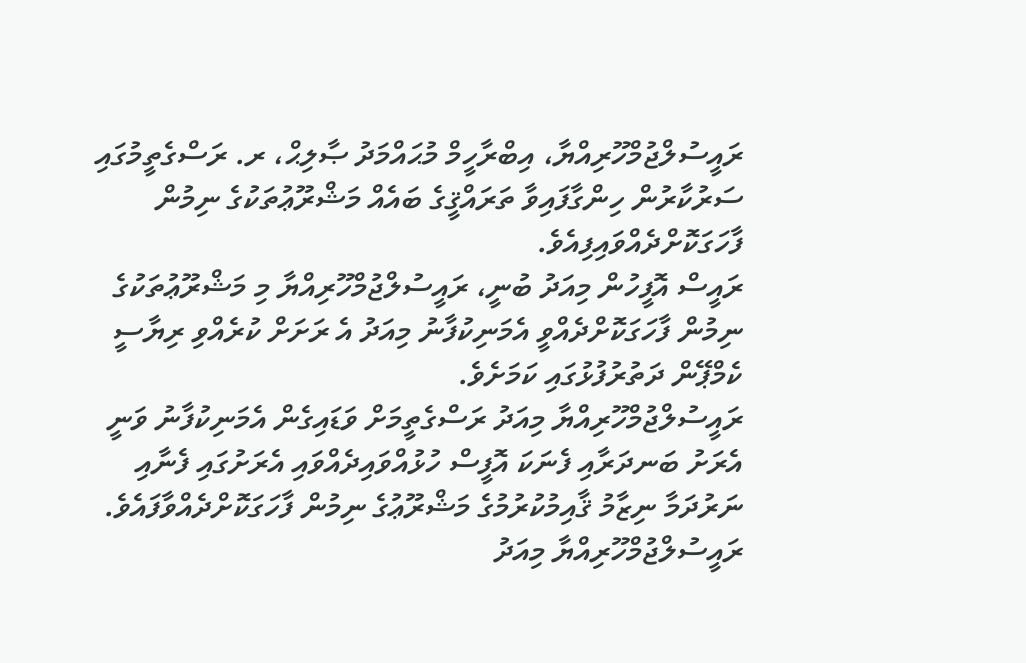ރައީސުލްޖުމްހޫރިއްޔާ، އިބްރާހީމް މުޙައްމަދު ޞާލިޙް، ރ. ރަސްގެތީމުގައި ސަރުކާރުން ހިންގާފައިވާ ތަރައްޤީގެ ބައެއް މަޝްރޫޢުތަކުގެ ނިމުން ފާހަގަކޮށްދެއްވައިފިއެވެ.
ރައީސް އޮފީހުން މިއަދު ބުނީ، ރައީސުލްޖުމްހޫރިއްޔާ މި މަޝްރޫޢުތަކުގެ ނިމުން ފާހަގަކޮށްދެއްވީ އެމަނިކުފާނު މިއަދު އެ ރަށަށް ކުރެއްވި ރިޔާސީ ކެމްޕޭން ދަތުރުފުޅުގައި ކަމަށެވެ.
ރައީސުލްޖުމްހޫރިއްޔާ މިއަދު ރަސްގެތީމަށް ވަޑައިގެން އެމަނިކުފާނު ވަނީ އެރަށު ބަނދަރާއި ފެނަކަ އޮފީސް ހުޅުއްވައިދެއްވައި އެރަށުގައި ފެނާއި ނަރުދަމާ ނިޒާމު ޤާއިމުކުރުމުގެ މަޝްރޫޢުގެ ނިމުން ފާހަގަކޮށްދެއްވާފައެވެ.
ރައީސުލްޖުމްހޫރިއްޔާ މިއަދު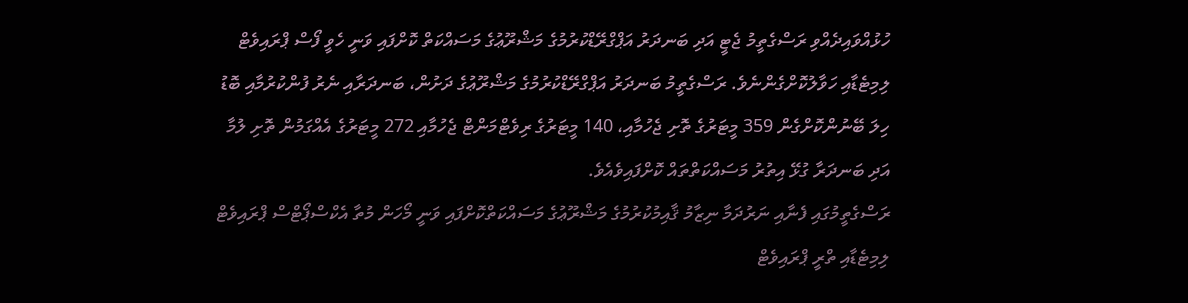ހުޅުއްވައިދެއްވި ރަސްގެތީމު ޖެޓީ އަދި ބަނދަރު އަޕްގްރޭޑްކުރުމުގެ މަޝްރޫޢުގެ މަސައްކަތް ކޮށްފައި ވަނީ ހެވީ ފޯސް ޕްރައިވެޓް ލިމިޓެޑާއި ހަވާލުކޮށްގެންނެވެ. ރަސްގެތީމު ބަނދަރު އަޕްގްރޭޑްކުރުމުގެ މަޝްރޫޢުގެ ދަށުން، ބަނދަރާއި ނެރު ފުންކުރުމާއި ބޮޑު ހިލަ ބޭނުންކޮށްގެން 359 މީޓަރުގެ ތޮށި ޖެހުމާއި، 140 މީޓަރުގެ ރިވެޓްމަންޓް ޖެހުމާއި 272 މީޓަރުގެ އެއްގަމުން ތޮށި ލުމާ އަދި ބަނދަރާ ގުޅޭ އިތުރު މަސައްކަތްތައް ކޮށްފައިވެއެވެ.
ރަސްގެތީމުގައި ފެނާއި ނަރުދަމާ ނިޒާމު ޤާއިމުކުރުމުގެ މަޝްރޫޢުގެ މަސައްކަތްކޮށްފައި ވަނީ މޯހަން މުތާ އެކްސްޕޯޓްސް ޕްރައިވެޓް ލިމިޓެޑާއި ތްރީ ޕްރައިވެޓް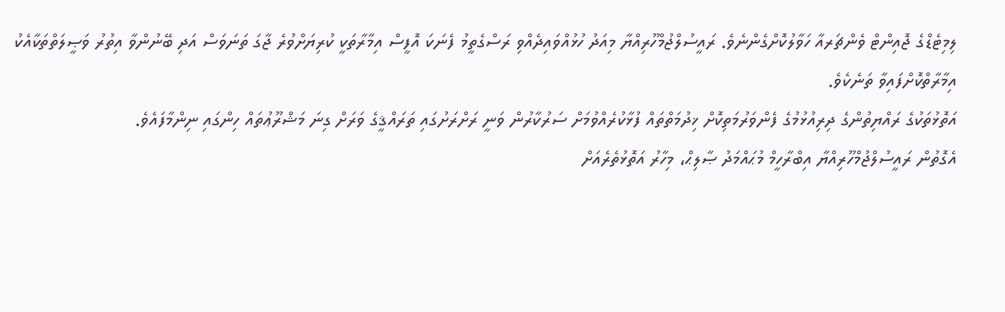ލިމިޓެޑްގެ ޖޮއިންޓް ވެންޗަރއާ ހަވާލުކޮށްގެންނެވެ. ރައީސުލްޖުމްހޫރިއްޔާ މިއަދު ހުޅުއްވައިދެއްވި ރަސްގެތީމު ފެނަކަ އޮފީސް އިމާރާތަކީ ކުރިޔަށްވުރެ ޖާގަ ތަނަވަސް އަދި ބޭނުންވާ އިތުރު ވަޞީލަތްތަކާއެކު އިމާރާތްކޮށްފައިވާ ތަނެކެވެ.
އަތޮޅުތަކުގެ ރައްޔިތުންގެ ދިރިއުޅުމުގެ ފެންވަރުމަތިކޮށް ޚިދުމަތްތައް ފުޅާކުރެއްވުމަށް ސަރުކާރުން ވަނީ ރަށްރަށުގައި ތަރައްޤީގެ ވަރަށް ގިނަ މަޝްރޫޢުތައް ހިންގައި ނިންމާފައެވެ.
އެގޮތުން ރައީސުލްޖުމްހޫރިއްޔާ އިބްރާހީމް މުޙައްމަދު ޞާލިޙް، މިހާރު އަތޮޅުތެރެއަށް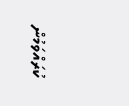ކުރައްވަމުން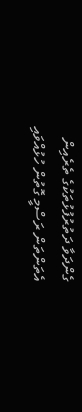ގެންދަވާ ދަތުރުފުޅުތަކުގެ ތެރެއިން އެތަންތަން ރަސްމީ ގޮތުން ހުޅުއްވައި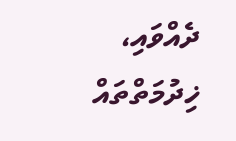ދެއްވައި، ޚިދުމަތްތައް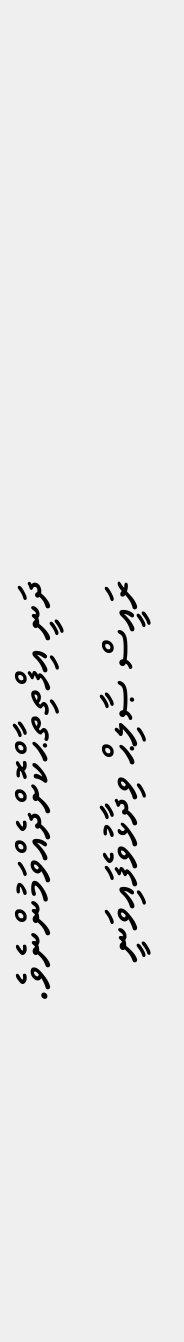ދަނީ އިފްތިތާޙްކޮށްދެއްވަމުންނެވެ.
ރައީސް ޞާލިޙް ވިދާޅުވެފައިވަނީ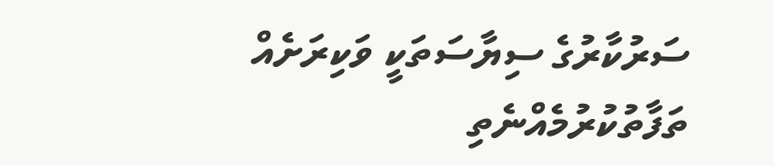ސަރުކާރުގެ ސިޔާސަތަކީ ވަކިރަށެއް ތަފާތުކުރުމެއްނެތި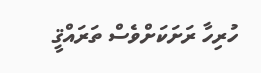ހުރިހާ ރަށަކަށްވެސް ތަރައްޤީ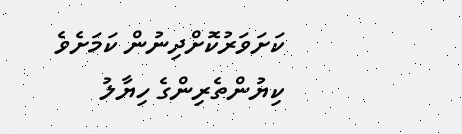ކަށަވަރުކޮށްދިނުން ކަމަށެވެ
ކިޔުންތެރިންގެ ހިޔާލު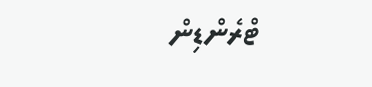ޓްރެންޑިން